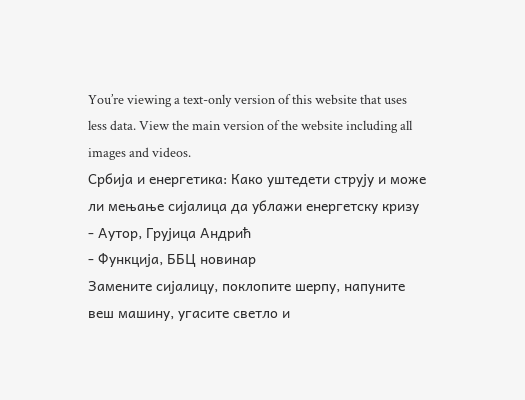You’re viewing a text-only version of this website that uses less data. View the main version of the website including all images and videos.
Србија и енергетика: Како уштедети струју и може ли мењање сијалица да ублажи енергетску кризу
- Аутор, Грујица Андрић
- Функција, ББЦ новинар
Замените сијалицу, поклопите шерпу, напуните веш машину, угасите светло и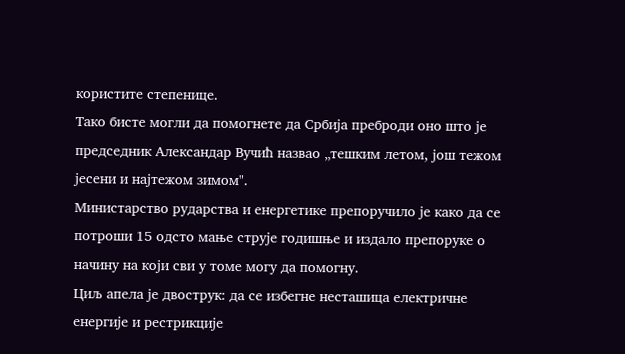користите степенице.
Тако бисте могли да помогнете да Србија преброди оно што је председник Александар Вучић назвао „тешким летом, још тежом јесени и најтежом зимом".
Министарство рударства и енергетике препоручило је како да се потроши 15 одсто мање струје годишње и издало препоруке о начину на који сви у томе могу да помогну.
Циљ апела је двострук: да се избегне несташица електричне енергије и рестрикције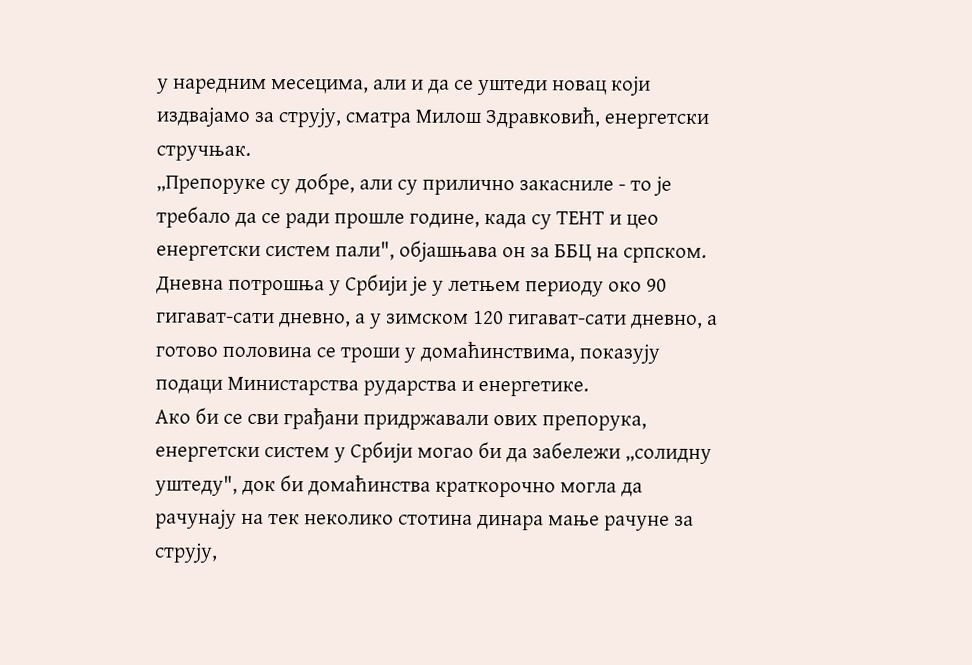у наредним месецима, али и да се уштеди новац који издвајамо за струју, сматра Милош Здравковић, енергетски стручњак.
„Препоруке су добре, али су прилично закасниле - то је требало да се ради прошле године, када су ТЕНТ и цео енергетски систем пали", објашњава он за ББЦ на српском.
Дневна потрошња у Србији је у летњем периоду око 90 гигават-сати дневно, а у зимском 120 гигават-сати дневно, а готово половина се троши у домаћинствима, показују подаци Министарства рударства и енергетике.
Ако би се сви грађани придржавали ових препорука, енергетски систем у Србији могао би да забележи „солидну уштеду", док би домаћинства краткорочно могла да рачунају на тек неколико стотина динара мање рачуне за струју,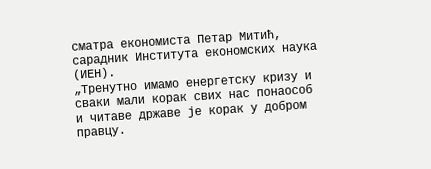сматра економиста Петар Митић, сарадник Института економских наука (ИЕН).
„Тренутно имамо енергетску кризу и сваки мали корак свих нас понаособ и читаве државе је корак у добром правцу.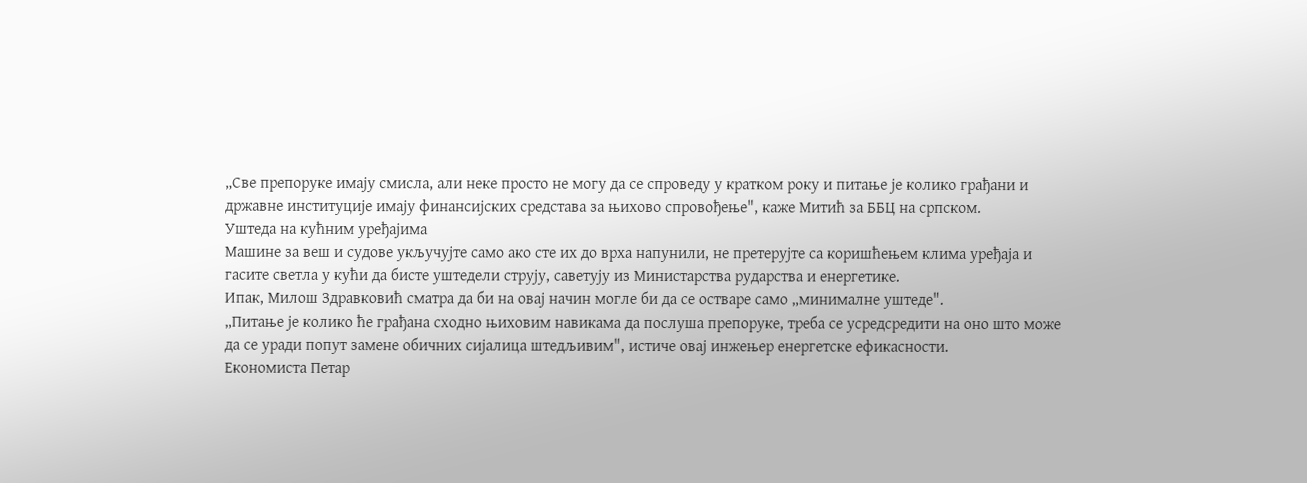„Све препоруке имају смисла, али неке просто не могу да се спроведу у кратком року и питање је колико грађани и државне институције имају финансијских средстава за њихово спровођење", каже Митић за ББЦ на српском.
Уштеда на кућним уређајима
Машине за веш и судове укључујте само ако сте их до врха напунили, не претерујте са коришћењем клима уређаја и гасите светла у кући да бисте уштедели струју, саветују из Министарства рударства и енергетике.
Ипак, Милош Здравковић сматра да би на овај начин могле би да се остваре само „минималне уштеде".
„Питање је колико ће грађана сходно њиховим навикама да послуша препоруке, треба се усредсредити на оно што може да се уради попут замене обичних сијалица штедљивим", истиче овај инжењер енергетске ефикасности.
Економиста Петар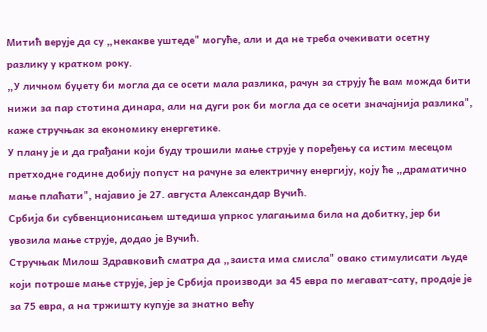Митић верује да су „некакве уштеде" могуће, али и да не треба очекивати осетну разлику у кратком року.
„У личном буџету би могла да се осети мала разлика, рачун за струју ће вам можда бити нижи за пар стотина динара, али на дуги рок би могла да се осети значајнија разлика", каже стручњак за економику енергетике.
У плану је и да грађани који буду трошили мање струје у поређењу са истим месецом претходне године добију попуст на рачуне за електричну енергију, коју ће „драматично мање плаћати", најавио је 27. августа Александар Вучић.
Србија би субвенционисањем штедиша упркос улагањима била на добитку, јер би увозила мање струје, додао је Вучић.
Стручњак Милош Здравковић сматра да „заиста има смисла" овако стимулисати људе који потроше мање струје, јер је Србија производи за 45 евра по мегават-сату, продаје је за 75 евра, а на тржишту купује за знатно већу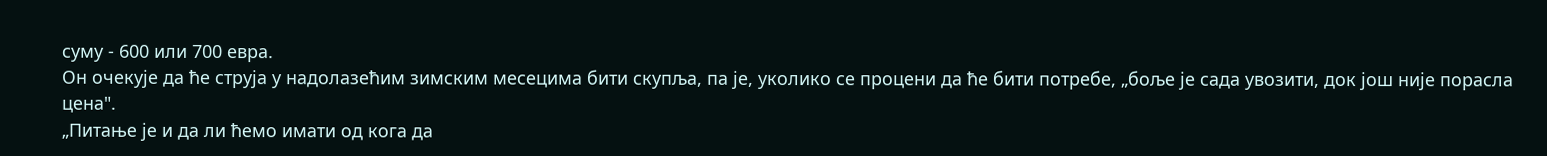суму - 600 или 700 евра.
Он очекује да ће струја у надолазећим зимским месецима бити скупља, па је, уколико се процени да ће бити потребе, „боље је сада увозити, док још није порасла цена".
„Питање је и да ли ћемо имати од кога да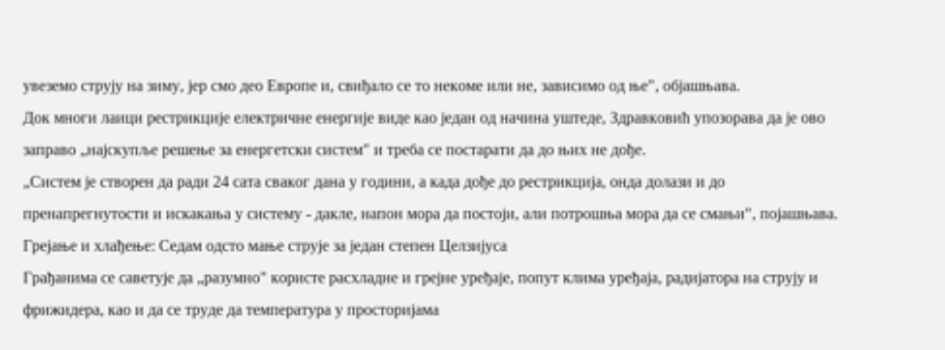увеземо струју на зиму, јер смо део Европе и, свиђало се то некоме или не, зависимо од ње", објашњава.
Док многи лаици рестрикције електричне енергије виде као један од начина уштеде, Здравковић упозорава да је ово заправо „најскупље решење за енергетски систем" и треба се постарати да до њих не дође.
„Систем је створен да ради 24 сата сваког дана у години, а када дође до рестрикција, онда долази и до пренапрегнутости и искакања у систему - дакле, напон мора да постоји, али потрошња мора да се смањи", појашњава.
Грејање и хлађење: Седам одсто мање струје за један степен Целзијуса
Грађанима се саветује да „разумно" користе расхладне и грејне уређаје, попут клима уређаја, радијатора на струју и фрижидера, као и да се труде да температура у просторијама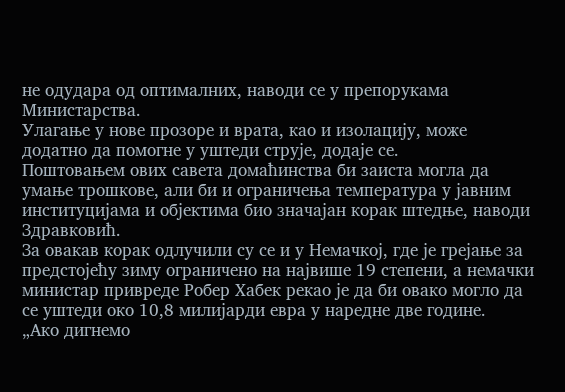не одудара од оптималних, наводи се у препорукама Министарства.
Улагање у нове прозоре и врата, као и изолацију, може додатно да помогне у уштеди струје, додаје се.
Поштовањем ових савета домаћинства би заиста могла да умање трошкове, али би и ограничења температура у јавним институцијама и објектима био значајан корак штедње, наводи Здравковић.
За овакав корак одлучили су се и у Немачкој, где је грејање за предстојећу зиму ограничено на највише 19 степени, а немачки министар привреде Робер Хабек рекао је да би овако могло да се уштеди око 10,8 милијарди евра у наредне две године.
„Ако дигнемо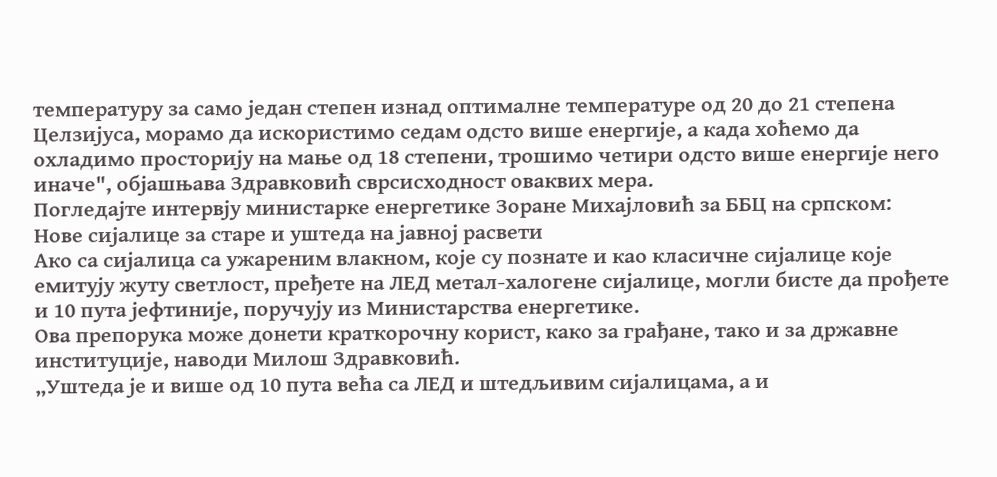температуру за само један степен изнад оптималне температуре од 20 до 21 степена Целзијуса, морамо да искористимо седам одсто више енергије, а када хоћемо да охладимо просторију на мање од 18 степени, трошимо четири одсто више енергије него иначе", објашњава Здравковић сврсисходност оваквих мера.
Погледајте интервју министарке енергетике Зоране Михајловић за ББЦ на српском:
Нове сијалице за старе и уштеда на јавној расвети
Ако са сијалица са ужареним влакном, које су познате и као класичне сијалице које емитују жуту светлост, пређете на ЛЕД метал-халогене сијалице, могли бисте да прођете и 10 пута јефтиније, поручују из Министарства енергетике.
Ова препорука може донети краткорочну корист, како за грађане, тако и за државне институције, наводи Милош Здравковић.
„Уштеда је и више од 10 пута већа са ЛЕД и штедљивим сијалицама, а и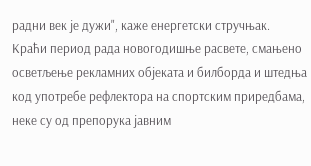радни век је дужи", каже енергетски стручњак.
Краћи период рада новогодишње расвете, смањено осветљење рекламних објеката и билборда и штедња код употребе рефлектора на спортским приредбама, неке су од препорука јавним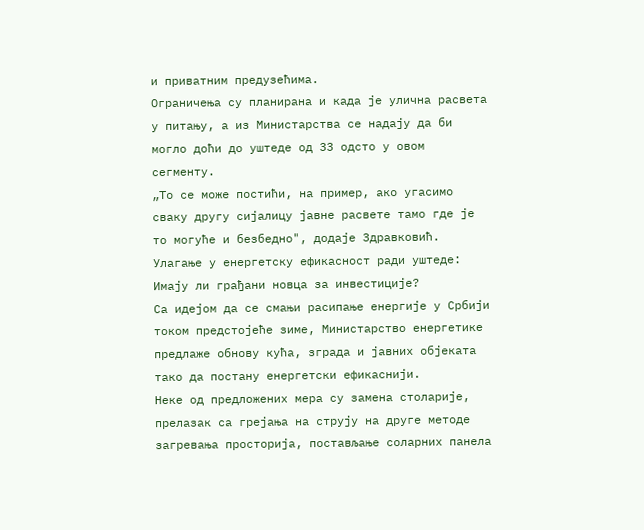и приватним предузећима.
Ограничења су планирана и када је улична расвета у питању, а из Министарства се надају да би могло доћи до уштеде од 33 одсто у овом сегменту.
„То се може постићи, на пример, ако угасимо сваку другу сијалицу јавне расвете тамо где је то могуће и безбедно", додаје Здравковић.
Улагање у енергетску ефикасност ради уштеде: Имају ли грађани новца за инвестиције?
Са идејом да се смањи расипање енергије у Србији током предстојеће зиме, Министарство енергетике предлаже обнову кућа, зграда и јавних објеката тако да постану енергетски ефикаснији.
Неке од предложених мера су замена столарије, прелазак са грејања на струју на друге методе загревања просторија, постављање соларних панела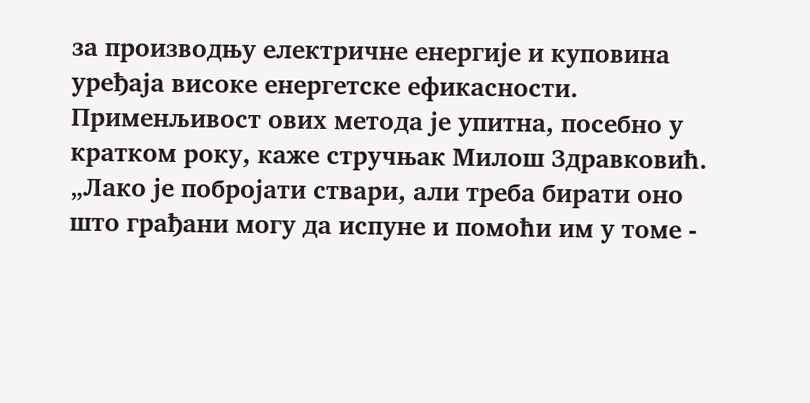за производњу електричне енергије и куповина уређаја високе енергетске ефикасности.
Применљивост ових метода је упитна, посебно у кратком року, каже стручњак Милош Здравковић.
„Лако је побројати ствари, али треба бирати оно што грађани могу да испуне и помоћи им у томе -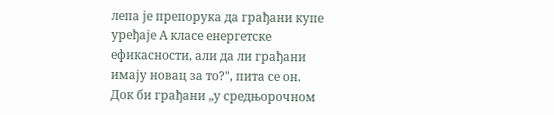лепа је препорука да грађани купе уређаје А класе енергетске ефикасности, али да ли грађани имају новац за то?", пита се он.
Док би грађани „у средњорочном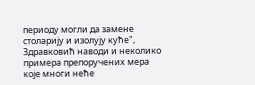периоду могли да замене столарију и изолују куће", Здравковић наводи и неколико примера препоручених мера које многи неће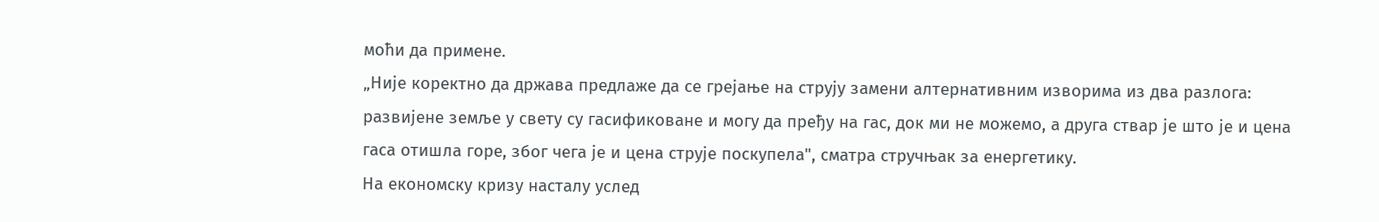моћи да примене.
„Није коректно да држава предлаже да се грејање на струју замени алтернативним изворима из два разлога: развијене земље у свету су гасификоване и могу да пређу на гас, док ми не можемо, а друга ствар је што је и цена гаса отишла горе, због чега је и цена струје поскупела", сматра стручњак за енергетику.
На економску кризу насталу услед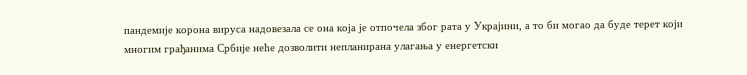пандемије корона вируса надовезала се она која је отпочела због рата у Украјини, а то би могао да буде терет који многим грађанима Србије неће дозволити непланирана улагања у енергетски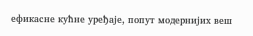ефикасне кућне уређаје, попут модернијих веш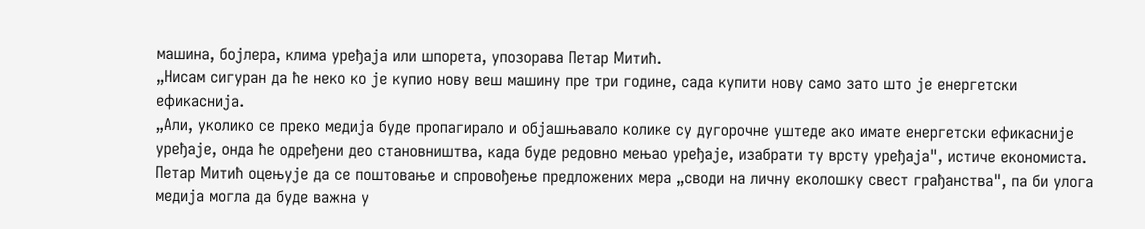машина, бојлера, клима уређаја или шпорета, упозорава Петар Митић.
„Нисам сигуран да ће неко ко је купио нову веш машину пре три године, сада купити нову само зато што је енергетски ефикаснија.
„Али, уколико се преко медија буде пропагирало и објашњавало колике су дугорочне уштеде ако имате енергетски ефикасније уређаје, онда ће одређени део становништва, када буде редовно мењао уређаје, изабрати ту врсту уређаја", истиче економиста.
Петар Митић оцењује да се поштовање и спровођење предложених мера „своди на личну еколошку свест грађанства", па би улога медија могла да буде важна у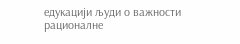едукацији људи о важности рационалне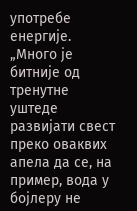употребе енергије.
„Много је битније од тренутне уштеде развијати свест преко оваквих апела да се, на пример, вода у бојлеру не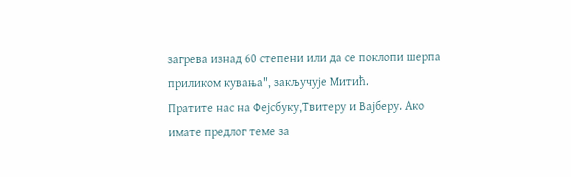загрева изнад 60 степени или да се поклопи шерпа приликом кувања", закључује Митић.
Пратите нас на Фејсбуку,Твитеру и Вајберу. Ако имате предлог теме за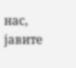нас, јавите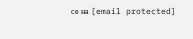се на [email protected]